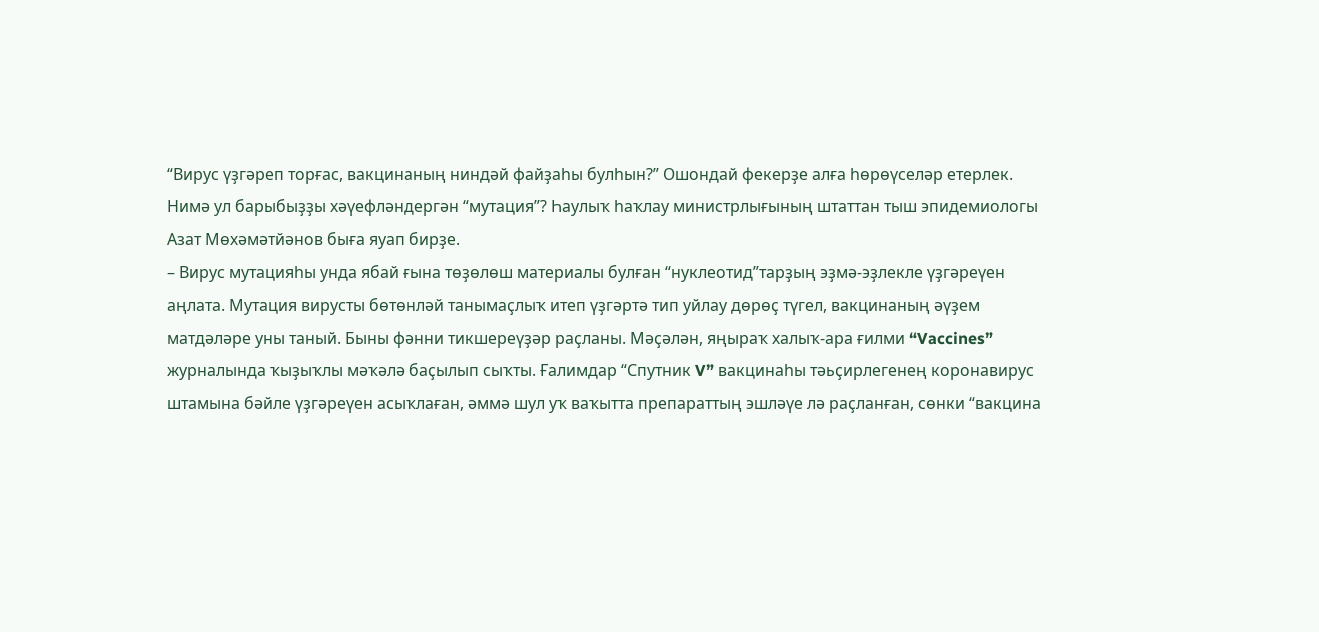“Вирус үҙгәреп торғас, вакцинаның ниндәй файҙаһы булһын?” Ошондай фекерҙе алға һөрөүселәр етерлек. Нимә ул барыбыҙҙы хәүефләндергән “мутация”? Һаулыҡ һаҡлау министрлығының штаттан тыш эпидемиологы Азат Мөхәмәтйәнов быға яуап бирҙе.
– Вирус мутацияһы унда ябай ғына төҙөлөш материалы булған “нуклеотид”тарҙың эҙмә-эҙлекле үҙгәреүен аңлата. Мутация вирусты бөтөнләй танымаҫлыҡ итеп үҙгәртә тип уйлау дөрөҫ түгел, вакцинаның әүҙем матдәләре уны таный. Быны фәнни тикшереүҙәр раҫланы. Мәҫәлән, яңыраҡ халыҡ-ара ғилми “Vaccines” журналында ҡыҙыҡлы мәҡәлә баҫылып сыҡты. Ғалимдар “Спутник V” вакцинаһы тәьҫирлегенең коронавирус штамына бәйле үҙгәреүен асыҡлаған, әммә шул уҡ ваҡытта препараттың эшләүе лә раҫланған, сөнки “вакцина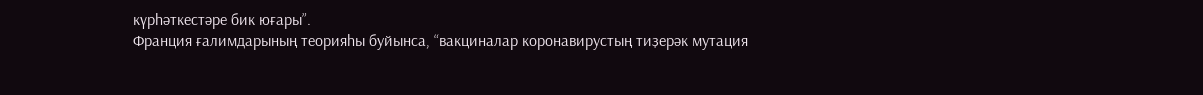күрһәткестәре бик юғары”.
Франция ғалимдарының теорияһы буйынса, “вакциналар коронавирустың тиҙерәк мутация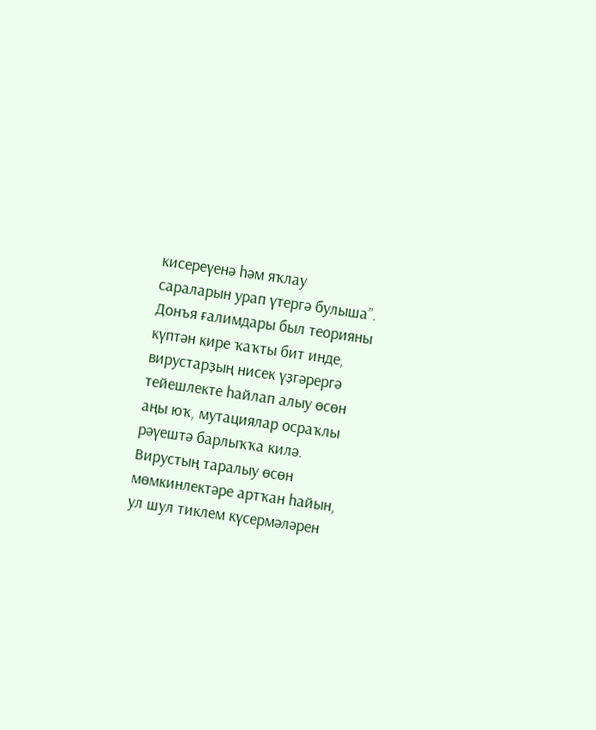кисереүенә һәм яҡлау сараларын урап үтергә булыша”. Донъя ғалимдары был теорияны күптән кире ҡаҡты бит инде, вирустарҙың нисек үҙгәрергә тейешлекте һайлап алыу өсөн аңы юҡ, мутациялар осраҡлы рәүештә барлыҡҡа килә. Вирустың таралыу өсөн мөмкинлектәре артҡан һайын, ул шул тиклем күсермәләрен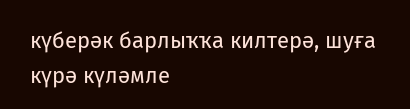күберәк барлыҡҡа килтерә, шуға күрә күләмле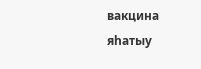вакцина яһатыу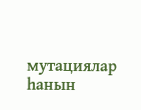мутациялар һанын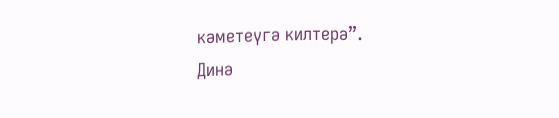кәметеүгә килтерә”.
Динә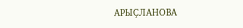АРЫҪЛАНОВА